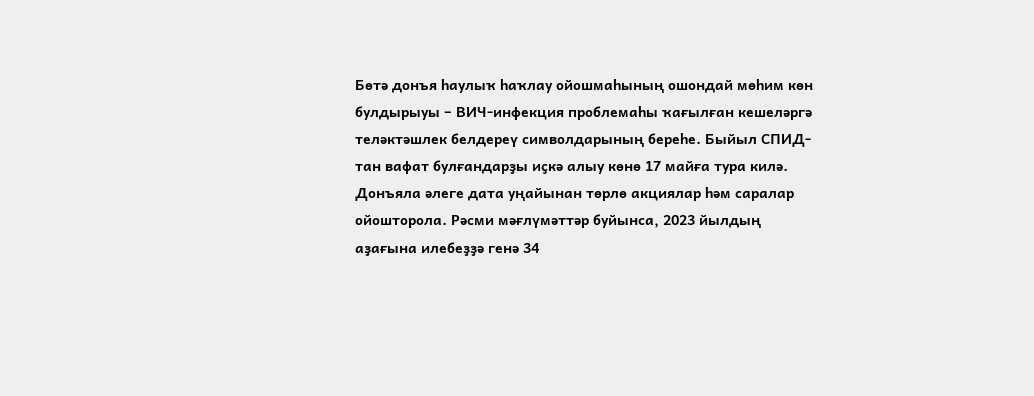Бөтә донъя һаулыҡ һаҡлау ойошмаһының ошондай мөһим көн булдырыуы – ВИЧ-инфекция проблемаһы ҡағылған кешеләргә теләктәшлек белдереү символдарының береһе. Быйыл СПИД-тан вафат булғандарҙы иҫкә алыу көнө 17 майға тура килә. Донъяла әлеге дата уңайынан төрлө акциялар һәм саралар ойошторола. Рәсми мәғлүмәттәр буйынса, 2023 йылдың аҙағына илебеҙҙә генә 34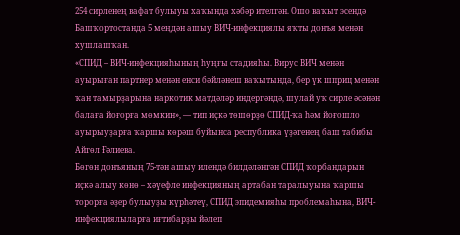254 сирленең вафат булыуы хаҡында хәбәр ителгән. Ошо ваҡыт эсендә Башҡортостанда 5 меңдән ашыу ВИЧ-инфекциялы яҡты донъя менән хушлашҡан.
«СПИД – ВИЧ-инфекцияһының һуңғы стадияһы. Вирус ВИЧ менән ауырыған партнер менән енси бәйләнеш ваҡытында, бер үк шприц менән ҡан тамырҙарына наркотик матдәләр индергәндә, шулай уҡ сирле әсәнән балаға йоғорға мөмкин», — тип иҫкә төшөрҙө СПИД-ҡа һәм йоғошло ауырыуҙарға ҡаршы көрәш буйынса республика үҙәгенең баш табибы Айгөл Ғәлиева.
Бөгөн донъяның 75-тән ашыу илендә билдәләнгән СПИД ҡорбандарын иҫкә алыу көнө – хәүефле инфекцияның артабан таралыуына ҡаршы торорға әҙер булыуҙы күрһәтеү, СПИД эпидемияһы проблемаһына, ВИЧ-инфекциялыларға иғтибарҙы йәлеп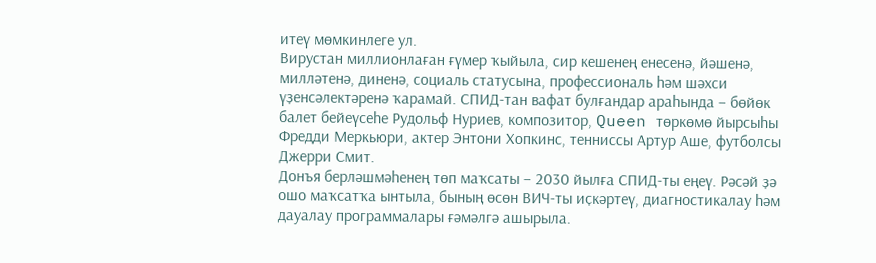итеү мөмкинлеге ул.
Вирустан миллионлаған ғүмер ҡыйыла, сир кешенең енесенә, йәшенә, милләтенә, диненә, социаль статусына, профессиональ һәм шәхси үҙенсәлектәренә ҡарамай. СПИД-тан вафат булғандар араһында – бөйөк балет бейеүсеһе Рудольф Нуриев, композитор, Queen төркөмө йырсыһы Фредди Меркьюри, актер Энтони Хопкинс, тенниссы Артур Аше, футболсы Джерри Смит.
Донъя берләшмәһенең төп маҡсаты – 2030 йылға СПИД-ты еңеү. Рәсәй ҙә ошо маҡсатҡа ынтыла, бының өсөн ВИЧ-ты иҫкәртеү, диагностикалау һәм дауалау программалары ғәмәлгә ашырыла.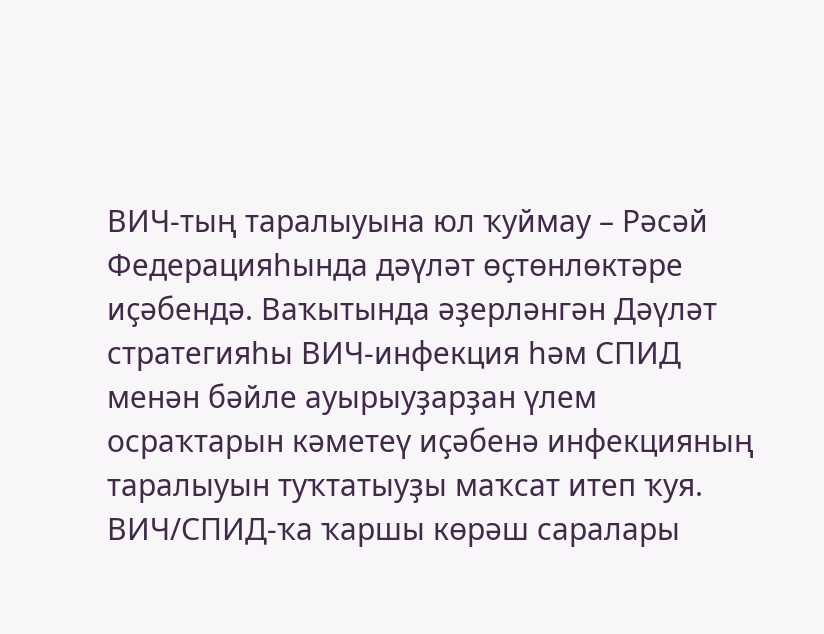ВИЧ-тың таралыуына юл ҡуймау – Рәсәй Федерацияһында дәүләт өҫтөнлөктәре иҫәбендә. Ваҡытында әҙерләнгән Дәүләт стратегияһы ВИЧ-инфекция һәм СПИД менән бәйле ауырыуҙарҙан үлем осраҡтарын кәметеү иҫәбенә инфекцияның таралыуын туҡтатыуҙы маҡсат итеп ҡуя.
ВИЧ/СПИД-ҡа ҡаршы көрәш саралары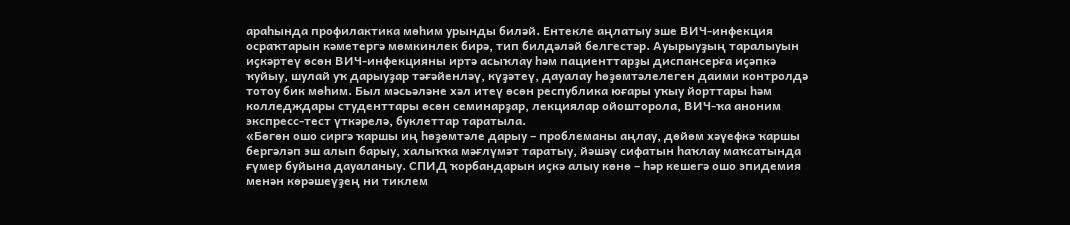араһында профилактика мөһим урынды биләй. Ентекле аңлатыу эше ВИЧ-инфекция осраҡтарын кәметергә мөмкинлек бирә, тип билдәләй белгестәр. Ауырыуҙың таралыуын иҫкәртеү өсөн ВИЧ-инфекцияны иртә асыҡлау һәм пациенттарҙы диспансерға иҫәпкә ҡуйыу, шулай уҡ дарыуҙар тәғәйенләү, күҙәтеү, дауалау һөҙөмтәлелеген даими контролдә тотоу бик мөһим. Был мәсьәләне хәл итеү өсөн республика юғары уҡыу йорттары һәм колледждары студенттары өсөн семинарҙар, лекциялар ойошторола, ВИЧ-ҡа аноним экспресс-тест үткәрелә, буклеттар таратыла.
«Бөгөн ошо сиргә ҡаршы иң һөҙөмтәле дарыу – проблеманы аңлау, дөйөм хәүефкә ҡаршы бергәләп эш алып барыу, халыҡҡа мәғлүмәт таратыу, йәшәү сифатын һаҡлау маҡсатында ғүмер буйына дауаланыу. СПИД ҡорбандарын иҫкә алыу көнө – һәр кешегә ошо эпидемия менән көрәшеүҙең ни тиклем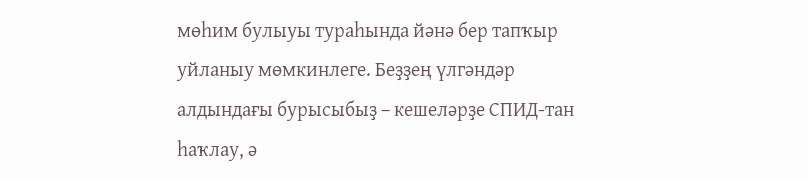мөһим булыуы тураһында йәнә бер тапҡыр уйланыу мөмкинлеге. Беҙҙең үлгәндәр алдындағы бурысыбыҙ – кешеләрҙе СПИД-тан һаҡлау, ә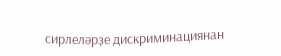сирлеләрҙе дискриминациянан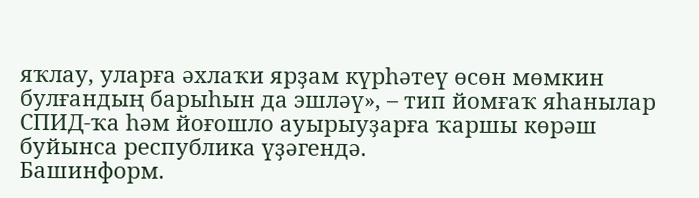яҡлау, уларға әхлаҡи ярҙам күрһәтеү өсөн мөмкин булғандың барыһын да эшләү», – тип йомғаҡ яһанылар СПИД-ҡа һәм йоғошло ауырыуҙарға ҡаршы көрәш буйынса республика үҙәгендә.
Башинформ.